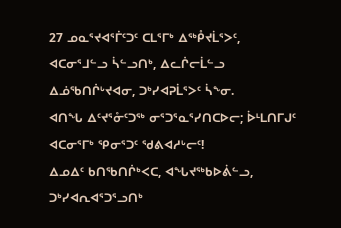27 ᓄᓇᕐᔪᐊᕐᒦᑦᑐᑦ ᑕᒪᕐᒥᒃ ᐃᖅᑬᔪᒫᕐᐳᑦ, ᐊᑕᓂᕐᒧᓪᓗ ᓵᓪᓗᑎᒃ, ᐃᓚᒌᓕᒫᓪᓗ ᐃᓅᖃᑎᒌᒡᔪᐊᓂ, ᑐᒃᓯᐊᕈᒫᕐᐳᑦ ᓵᖕᓂ.
ᐊᑎᖓ ᐃᑦᔪᕐᓁᑦᑐᖅ ᓂᕐᑐᕐᓇᕐᓯᑎᑕᐅᓕ; ᐆᒻᒪᑎᒥᒍᑦ ᐊᑕᓂᕐᒥᒃ ᕿᓂᕐᑐᑦ ᖁᕕᐊᓱᒡᓕᑦ!
ᐃᓄᐃᑦ ᑲᑎᖃᑎᒌᒃᐸᑕ, ᐊᖓᔪᖅᑲᐅᕖᓪᓗ, ᑐᒃᓯᐊᕆᐊᕐᑐᕐᓗᑎᒃ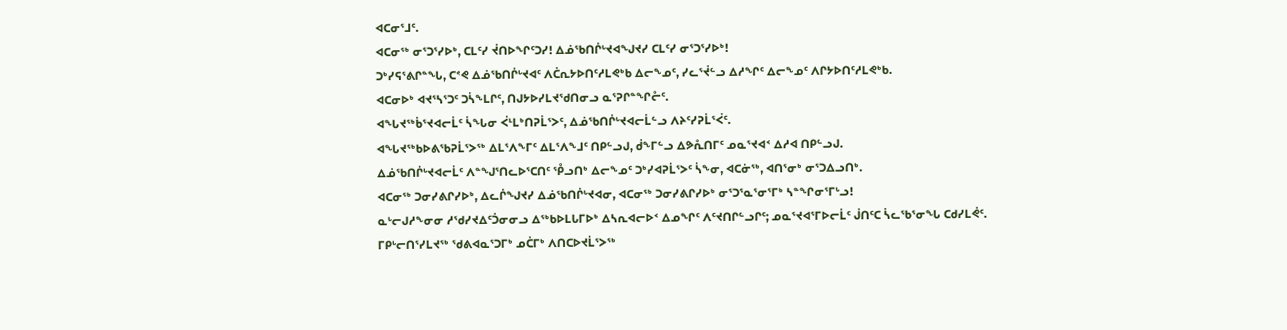ᐊᑕᓂᕐᒧᑦ.
ᐊᑕᓂᖅ ᓂᕐᑐᕐᓯᐅᒃ, ᑕᒪᑦᓯ ᔫᑎᐅᖏᑦᑐᓯ! ᐃᓅᖃᑎᒌᒡᔪᐊᖑᔪᓯ ᑕᒪᑦᓯ ᓂᕐᑐᕐᓯᐅᒃ!
ᑐᒃᓯᕋᕐᕕᒋᓐᖓ, ᑕᕝᕙ ᐃᓅᖃᑎᒌᒡᔪᐊᑦ ᐱᑖᕆᔭᐅᑎᑦᓱᒪᕙᒃᑲ ᐃᓕᖕᓄᑦ, ᓯᓚᕐᔫᓪᓗ ᐃᓱᖏᑦ ᐃᓕᖕᓄᑦ ᐱᒋᔭᐅᑎᑦᓱᒪᕙᒃᑲ.
ᐊᑕᓂᐅᒃ ᐊᔪᕐᓴᕐᑐᑦ ᑐᓵᖕᒪᒋᑦ, ᑎᒍᔭᐅᓯᒪᔪᖁᑎᓂᓗ ᓇᕐᕈᒋᓐᖏᓔᑦ.
ᐊᖓᔪᖅᑳᕐᔪᐊᓕᒫᑦ ᓵᖓᓂ ᐹᒻᒪᒃᑎᕈᒫᕐᐳᑦ, ᐃᓅᖃᑎᒌᒡᔪᐊᓕᒫᓪᓗ ᐱᔨᑦᓯᕈᒫᕐᐹᑦ.
ᐊᖓᔪᖅᑲᐅᕕᖃᕈᒫᕐᐳᖅ ᐃᒪᕐᐱᖕᒥᑦ ᐃᒪᕐᐱᖕᒧᑦ ᑎᑭᓪᓗᒍ, ᑰᖕᒥᓪᓗ ᐃᕗᕅᑎᒥᑦ ᓄᓇᕐᔪᐊᑉ ᐃᓱᐊ ᑎᑭᓪᓗᒍ.
ᐃᓅᖃᑎᒌᒡᔪᐊᓕᒫᑦ ᐱᓐᖑᕐᑎᓚᐅᕐᑕᑎᑦ ᕾᓗᑎᒃ ᐃᓕᖕᓄᑦ ᑐᒃᓯᐊᕈᒫᕐᐳᑦ ᓵᖕᓂ, ᐊᑕᓃᖅ, ᐊᑎᕐᓂᒃ ᓂᕐᑐᐃᓗᑎᒃ.
ᐊᑕᓂᖅ ᑐᓂᓯᕕᒋᓯᐅᒃ, ᐃᓚᒌᖑᔪᓯ ᐃᓅᖃᑎᒌᒡᔪᐊᓂ, ᐊᑕᓂᖅ ᑐᓂᓯᕕᒋᓯᐅᒃ ᓂᕐᑐᕐᓇᕐᓂᕐᒥᒃ ᓴᓐᖏᓂᕐᒥᒡᓗ!
ᓇᒡᓕᒍᓱᖕᓂᓂ ᓱᖁᓯᔪᐃᑦᑑᓂᓂᓗ ᐃᖅᑲᐅᒪᒐᒥᐅᒃ ᐃᓴᕆᐊᓕᐅᑉ ᐃᓄᖏᑦ ᐱᑦᔪᑎᒋᓪᓗᒋᑦ; ᓄᓇᕐᔪᐊᕐᒥᐅᓕᒫᑦ ᒎᑎᑦᑕ ᓵᓚᖃᕐᓂᖓ ᑕᑯᓯᒪᕚᑦ.
ᒥᑭᒡᓕᑎᕐᓯᒪᔪᖅ ᖁᕕᐊᓇᕐᑐᒥᒃ ᓄᑖᒥᒃ ᐱᑎᑕᐅᔪᒫᕐᐳᖅ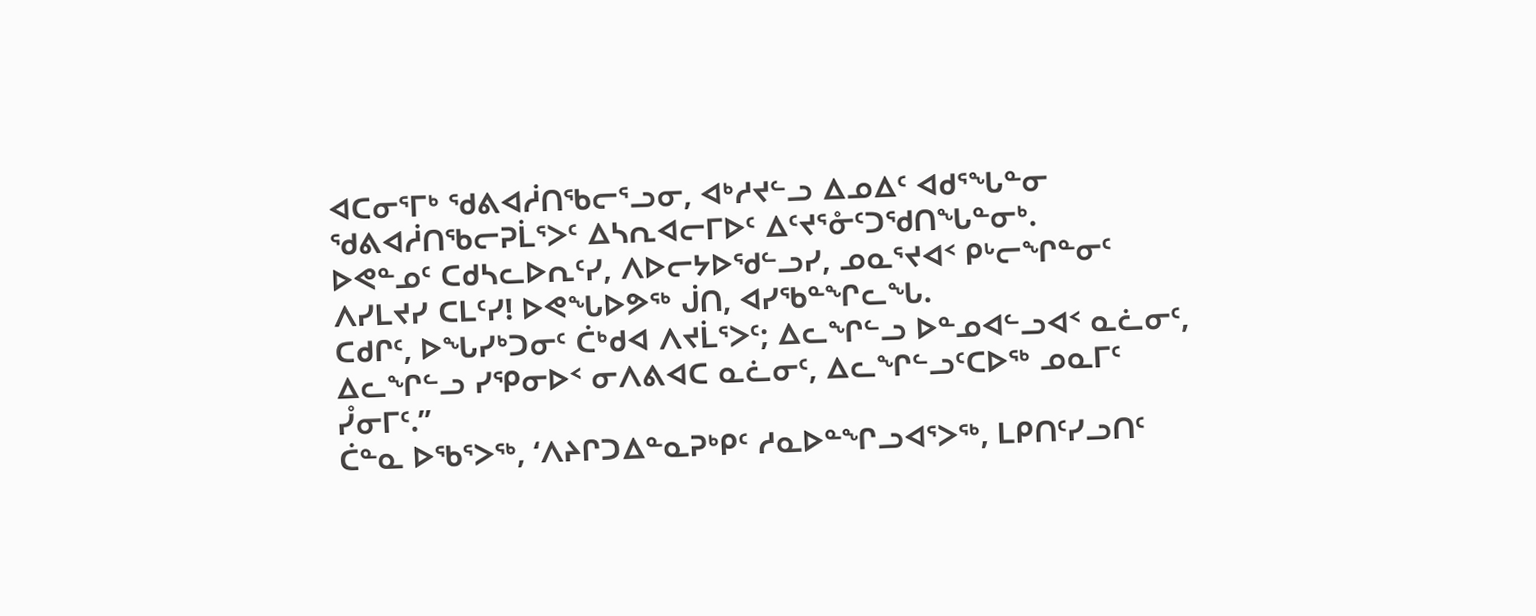ᐊᑕᓂᕐᒥᒃ ᖁᕕᐊᓲᑎᖃᓕᕐᓗᓂ, ᐊᒃᓱᔪᓪᓗ ᐃᓄᐃᑦ ᐊᑯᕐᖓᓐᓂ ᖁᕕᐊᓲᑎᖃᓕᕈᒫᕐᐳᑦ ᐃᓴᕆᐊᓕᒥᐅᑦ ᐃᑦᔪᕐᓁᑦᑐᖁᑎᖓᓐᓂᒃ.
ᐅᕙᓐᓄᑦ ᑕᑯᓴᓚᐅᕆᑦᓯ, ᐱᐅᓕᔭᐅᖁᓪᓗᓯ, ᓄᓇᕐᔪᐊᑉ ᑭᒡᓕᖏᓐᓂᑦ ᐱᓯᒪᔪᓯ ᑕᒪᑦᓯ! ᐅᕙᖓᐅᕗᖅ ᒎᑎ, ᐊᓯᖃᓐᖏᓚᖓ.
ᑕᑯᒋᑦ, ᐅᖓᓯᒃᑐᓂᑦ ᑖᒃᑯᐊ ᐱᔪᒫᕐᐳᑦ; ᐃᓚᖏᓪᓗ ᐅᓐᓄᐊᓪᓗᐊᑉ ᓇᓛᓂᑦ, ᐃᓚᖏᓪᓗ ᓯᕿᓂᐅᑉ ᓂᐱᕕᐊᑕ ᓇᓛᓂᑦ, ᐃᓚᖏᓪᓗᑦᑕᐅᖅ ᓄᓇᒥᑦ ᓮᓂᒥᑦ.”
ᑖᓐᓇ ᐅᖃᕐᐳᖅ, ‘ᐱᔨᒋᑐᐃᓐᓇᕈᒃᑭᑦ ᓱᓇᐅᓐᖏᓗᐊᕐᐳᖅ, ᒪᑭᑎᑦᓯᓗᑎᑦ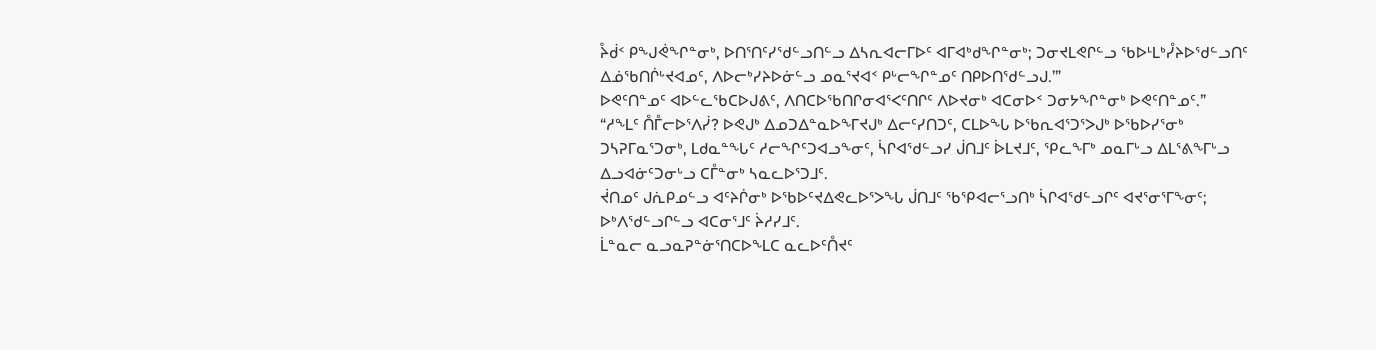ᔧᑰᑉ ᑭᖑᕚᖏᓐᓂᒃ, ᐅᑎᕐᑎᑦᓯᖁᓪᓗᑎᓪᓗ ᐃᓴᕆᐊᓕᒥᐅᑦ ᐊᒥᐊᒃᑯᖏᓐᓂᒃ; ᑐᓂᔪᒪᕙᒋᓪᓗ ᖃᐅᒻᒪᒃᓮᔨᐅᖁᓪᓗᑎᑦ ᐃᓅᖃᑎᒌᒡᔪᐊᓄᑦ, ᐱᐅᓕᒃᓯᔨᐅᓃᓪᓗ ᓄᓇᕐᔪᐊᑉ ᑭᒡᓕᖏᓐᓄᑦ ᑎᑭᐅᑎᖁᓪᓗᒍ.’”
ᐅᕙᑦᑎᓐᓄᑦ ᐊᐅᓪᓚᖃᑕᐅᒍᕕᑦ, ᐱᑎᑕᐅᖃᑎᒋᓂᐊᕐᐸᑦᑎᒋᑦ ᐱᐅᔪᓂᒃ ᐊᑕᓂᐅᑉ ᑐᓂᔭᖏᓐᓂᒃ ᐅᕙᑦᑎᓐᓄᑦ.”
“ᓱᖕᒪᑦ ᑍᒤᓕᐅᕐᐱᓰ? ᐅᕙᒍᒃ ᐃᓄᑐᐃᓐᓇᐅᖕᒥᔪᒍᒃ ᐃᓕᑦᓯᑎᑐᑦ, ᑕᒪᐅᖓ ᐅᖃᕆᐊᕐᑐᕐᐳᒍᒃ ᐅᖃᐅᓯᕐᓂᒃ ᑐᓴᕈᒥᓇᕐᑐᓂᒃ, ᒪᑯᓇᓐᖓᑦ ᓱᓕᖏᑦᑐᐊᓗᖕᓂᑦ, ᓵᒋᐊᖁᓪᓗᓯ ᒎᑎᒧᑦ ᐆᒪᔪᒧᑦ, ᕿᓚᖕᒥᒃ ᓄᓇᒥᒡᓗ ᐃᒪᕐᕕᖕᒥᒡᓗ ᐃᓗᐊᓃᑦᑐᓂᒡᓗ ᑕᒤᓐᓂᒃ ᓴᓇᓚᐅᕐᑐᒧᑦ.
ᔫᑎᓄᑦ ᒍᕇᑭᓄᓪᓗ ᐊᑦᔨᒌᓂᒃ ᐅᖃᐅᑦᔪᐃᕙᓚᐅᕐᐳᖓ ᒎᑎᒧᑦ ᖃᕿᐊᓕᕐᓗᑎᒃ ᓵᒋᐊᖁᓪᓗᒋᑦ ᐊᔪᕐᓂᕐᒥᖕᓂᑦ; ᐅᒃᐱᖁᓪᓗᒋᓪᓗ ᐊᑕᓂᕐᒧᑦ ᔩᓱᓯᒧᑦ.
ᒫᓐᓇᓕ ᓇᓗᓇᕈᓐᓃᕐᑎᑕᐅᖕᒪᑕ ᓇᓚᐅᑦᑍᔪᑦ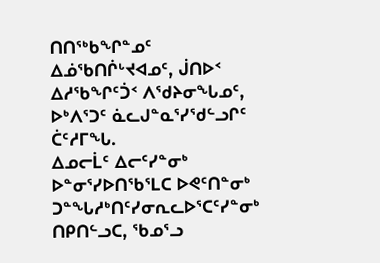ᑎᑎᖅᑲᖏᓐᓄᑦ ᐃᓅᖃᑎᒌᒡᔪᐊᓄᑦ, ᒎᑎᐅᑉ ᐃᓱᖃᖏᑦᑑᑉ ᐱᖁᔨᓂᖓᓄᑦ, ᐅᒃᐱᕐᑐᑦ ᓈᓚᒍᓐᓇᕐᓯᖁᓪᓗᒋᑦ ᑖᑦᓱᒥᖓ.
ᐃᓄᓕᒫᑦ ᐃᓕᑦᓯᓐᓂᒃ ᐅᓐᓂᕐᓯᐅᑎᖃᕐᒪᑕ ᐅᕙᑦᑎᓐᓂᒃ ᑐᓐᖓᓱᒃᑎᑦᓯᓂᕆᓚᐅᕐᑕᑦᓯᓐᓂᒃ ᑎᑭᑎᓪᓗᑕ, ᖃᓄᕐᓗ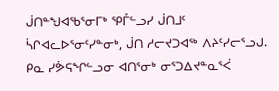ᒎᑎᓐᖑᐊᖃᕐᓂᒥᒃ ᕿᒤᓪᓗᓯ ᒎᑎᒧᑦ ᓵᒋᐊᓚᐅᕐᓂᑦᓯᓐᓂᒃ, ᒎᑎ ᓱᓕᔪᑐᐊᖅ ᐱᔨᑦᓯᓕᕐᓗᒍ.
ᑭᓇ ᓯᕘᕋᖏᓪᓗᓂ ᐊᑎᕐᓂᒃ ᓂᕐᑐᐃᔪᓐᓇᕐᐹ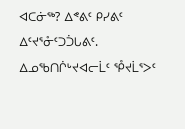ᐊᑕᓃᖅ? ᐃᕝᕕᑦ ᑭᓯᕕᑦ ᐃᑦᔪᕐᓁᑦᑐᑑᒐᕕᑦ. ᐃᓄᖃᑎᒌᒡᔪᐊᓕᒫᑦ ᕾᔪᒫᕐᐳᑦ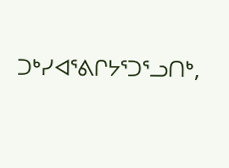ᑐᒃᓯᐊᕐᕕᒋᔭᕐᑐᕐᓗᑎᒃ,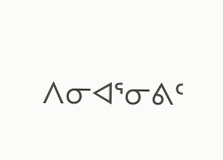ᐱᓂᐊᕐᓂᕕᑦ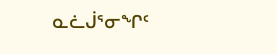ᓇᓛᒎᕐᓂᖏᑦ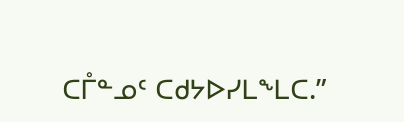ᑕᒤᓐᓄᑦ ᑕᑯᔭᐅᓯᒪᖕᒪᑕ.”